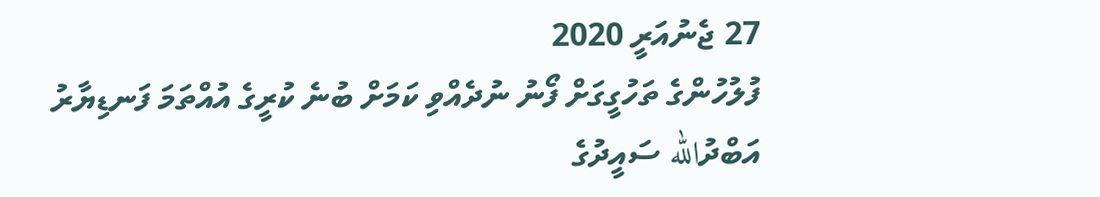27 ޖެނުއަރީ 2020
ފުލުހުންގެ ތަހުގީގަށް ފޯނު ނުދެއްވި ކަމަށް ބުނެ ކުރީގެ އުއްތަމަ ފަނޑިޔާރު އަބްދުالله ސައީދުގެ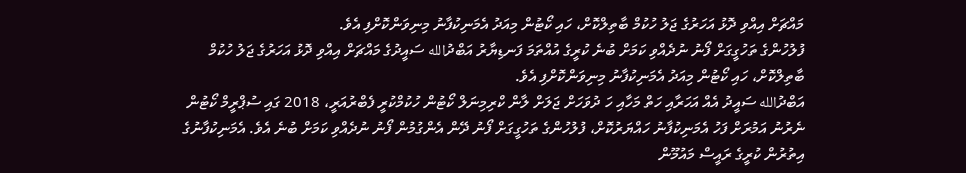މައްޗަށް އިއްވި ދޮޅު އަހަރުގެ ޖަލު ހުކުމް ބާތިލްކޮށް، ހައި ކޯޓުން މިއަދު އެމަނިކުފާނު މިނިވަންކޮށްފި އެވެ.
ފުލުހުންގެ ތަހުގީގަށް ފޯނު ނުދެއްވި ކަމަށް ބުނެ ކުރީގެ އުއްތަމަ ފަނޑިޔާރު އަބްދުالله ސައީދުގެ މައްޗަށް އިއްވި ދޮޅު އަހަރުގެ ޖަލު ހުކުމް ބާތިލްކޮށް، ހައި ކޯޓުން މިއަދު އެމަނިކުފާނު މިނިވަންކޮށްފި އެވެ.
އަބްދުالله ސައީދު އެއް އަހަރާއި ހަތް މަހާއި ހަ ދުވަހަށް ޖަލަށް ލާން ކްރިމިނަލް ކޯޓުން ހުކުމްކުރީ ފެބްރުއަރީ، 2018 ގައި ސުޕްރީމް ކޯޓުން ނެރުނު އަމުރަށް ފަހު އެމަނިކުފާނު ހައްޔަރުކޮށް، ފުލުހުންގެ ތަހުގީގަށް ފޯނު ދޭން އެންގުމުން ފޯނު ނުދެއްވި ކަމަށް ބުނެ އެވެ. އެމަނިކުފާނުގެ އިތުރުން ކުރީގެ ރައީސް މައުމޫން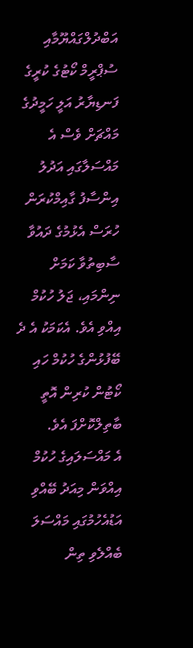އަބްދުލްގައްޔޫމާއި ސުޕްރީމް ކޯޓުގެ ކުރީގެ ފަނޑިޔާރު އަލީ ހަމީދުގެ މައްޗަށް ވެސް އެ މައްސަލާގައި އަދުލު އިންސާފު ގާއިމްކުރަން ހުރަސް އެޅުމުގެ ދައުވާ ސާބިތުވާ ކަމަށް ނިންމައި، ޖަލު ހުކުމް އިއްވި އެވެ. އެކަމަކު އެ ދެ ބޭފުޅުންގެ ހުކުމް ހައި ކޯޓުން ކުރިން އޮތީ ބާތިލްކޮށްފަ އެވެ.
އެ މައްސަލައިގެ ހުކުމް އިއްވަން މިއަދު ބޭއްވި އަޑުއެހުމުގައި މައްސަލަ ބެއްލެވި ތިން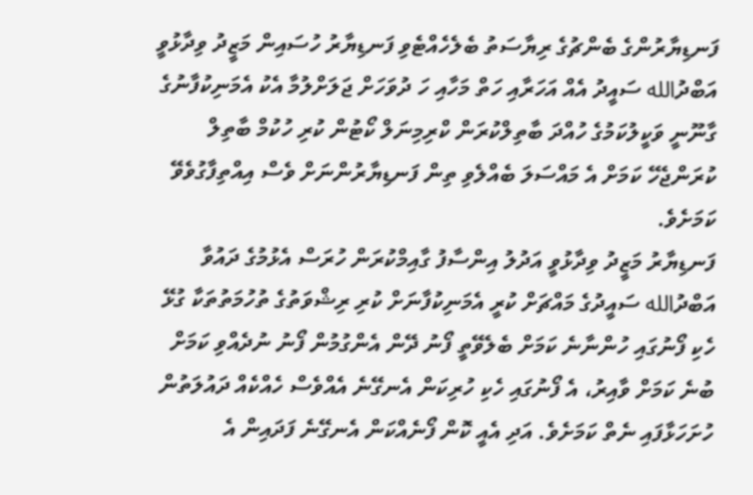ފަނޑިޔާރުންގެ ބެންޗުގެ ރިޔާސަތު ބެލެހެއްޓެވި ފަނޑިޔާރު ހުސައިން މަޒީދު ވިދާޅުވީ އަބްދުالله ސައީދު އެއް އަހަރާއި ހަތް މަހާއި ހަ ދުވަހަށް ޖަލަށްލުމާ އެކު އެމަނިކުފާނުގެ ގާނޫނީ ވަކީލުކަމުގެ ހުއްދަ ބާތިލްކުރަން ކްރިމިނަލް ކޯޓުން ކުރި ހުކުމް ބާތިލް ކުރަންޖެހޭ ކަމަށް އެ މައްސަލަ ބެއްލެވި ތިން ފަނޑިޔާރުންނަށް ވެސް އިއްތިފާގުވެވޭ ކަމަށެވެ.
ފަނޑިޔާރު މަޒީދު ވިދާޅުވީ އަދުލު އިންސާފު ގާއިމްކުރަން ހުރަސް އެޅުމުގެ ދައުވާ އަބްދުالله ސައީދުގެ މައްޗަށް ކުރީ އެމަނިކުފާނަށް ކުރި ރިޝްވަތުގެ ތުހުމަތުތަކާ ގުޅޭ ހެކި ފޯނުގައި ހުންނާނެ ކަމަށް ބެލެވޭތީ ފޯނު ދޭން އެންގުމުން ފޯނު ނުދެއްވި ކަމަށް ބުނެ ކަމަށް ވާއިރު، އެ ފޯނުގައި ހެކި ހުރިކަން އެނގޭނެ އެއްވެސް ހެއްކެއް ދައުލަތުން ހުށަހަޅާފައި ނެތް ކަމަށެވެ. އަދި އެއީ ކޮން ފޯނެއްކަން އެނގޭނެ ފަދައިން އެ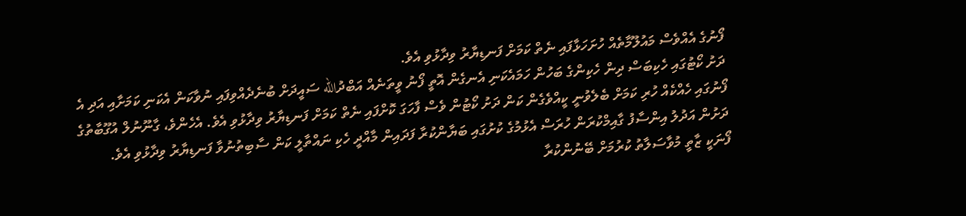ފޯނުގެ އެއްވެސް މައުލޫމާތެއް ހުށަހަޅާފައި ނެތް ކަމަށް ފަނޑިޔާރު ވިދާޅުވި އެވެ.
ދަށު ކޯޓުގައި ހެކިބަސް ދިން ހެކިންގެ ބަހުން ހަމައެކަނި އެނގެން އޮތީ ފޯނު ވީތަނެއް އަބްދުالله ސައީދަށް ބުނެދެއްވިފައި ނުވާކަން އެކަނި ކަމަށާއި އަދި އެ ފޯނުގައި ހެއްކެއް ހުރި ކަމަށް ބެލެވުނީ ކީއްވެގެން ކަން ދަށު ކޯޓުން ވެސް ފާހަގަ ކޮށްފައި ނެތް ކަމަށް ފަނޑިޔާރު ވިދާޅުވި އެވެ. އެހެންވެ، ގާނޫނުލް އުގޫބާތުގެ ދަށުން އަދުލު އިންސާފު ގާއިމްކުރަން ހުރަސް އެޅުމުގެ ކުށުގައި ބަޔާންކުރާ ފަދައިން މާއްދީ ހެކި ނައްތާލީ ކަން ސާބިތުނުވާ ފަނޑިޔާރު ވިދާޅުވި އެވެ.
ފޯނަކީ ޒާތީ މުވާސަލާތު ކުރުމަށް ބޭނުންކުރާ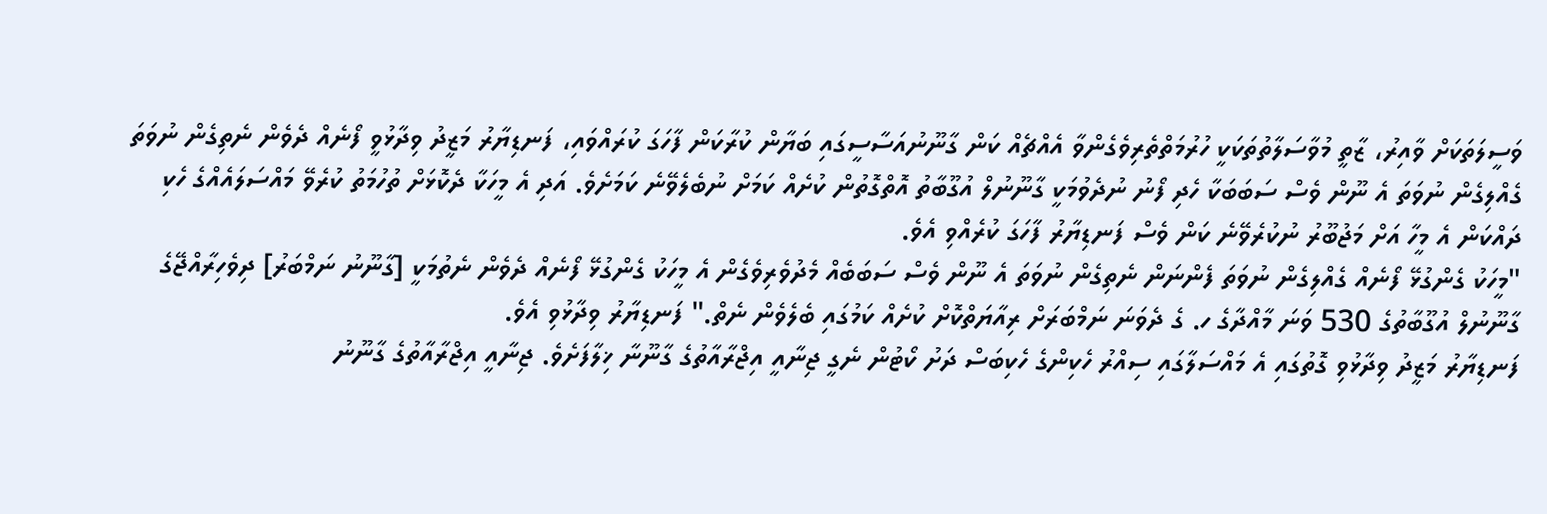ވަސީލަތަކަށް ވާއިރު، ޒާތީ މުވާސަލާތުތަކަކީ ހުރުމަތްތެރިވެގެންވާ އެއްޗެއް ކަން ގާނޫނުއަސާސީގައި ބަޔާން ކުރާކަން ފާހަގަ ކުރައްވައި، ފަނޑިޔާރު މަޒީދު ވިދާޅުވީ ފޯނެއް ދެވެން ނެތިގެން ނުވަތަ ގެއްލިގެން ނުވަތަ އެ ނޫން ވެސް ސަބަބަކާ ހެދި ފޯނު ނުދެވުމަކީ ގާނޫނުލް އުގޫބާތު އޮތްގޮތުން ކުށެއް ކަމަށް ނުބެލެވޭނެ ކަމަށެވެ. އަދި އެ މީހަކާ ދެކޮޅަށް ތުހުމަތު ކުރެވޭ މައްސަލައެއްގެ ހެކި ދައްކަން އެ މީހާ އަށް މަޖުބޫރު ނުކުރެވޭނެ ކަން ވެސް ފަނޑިޔާރު ފާހަގަ ކުރެއްވި އެވެ.
"މީހަކު ގެންގުޅޭ ފޯނެއް ގެއްލިގެން ނުވަތަ ފެންނަން ނެތިގެން ނުވަތަ އެ ނޫން ވެސް ސަބަބެއް މެދުވެރިވެގެން އެ މީހަކު ގެންގުޅޭ ފޯނެއް ދެވެން ނެތުމަކީ [ގާނޫނު ނަމްބަރު] ދިވެހިރާއްޖޭގެ ގާނޫނުލް އުގޫބާތުގެ 530 ވަނަ މާއްދާގެ ހ. ގެ ދެވަނަ ނަމްބަރަށް ރިއާޔަތްކޮށް ކުށެއް ކަމުގައި ބެލެވެން ނެތް." ފަނޑިޔާރު ވިދާޅުވި އެވެ.
ފަނޑިޔާރު މަޒީދު ވިދާޅުވި ގޮތުގައި އެ މައްސަލާގައި ސިއްރު ހެކިންގެ ހެކިބަސް ދަށު ކޯޓުން ނެގީ ޖިނާއީ އިޖްރާއާތުގެ ގާނޫނާ ޚިލާފަށެވެ. ޖިނާއީ އިޖްރާއާތުގެ ގާނޫނު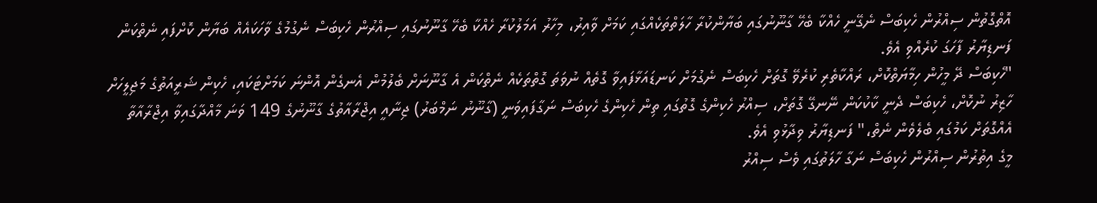އޮތްގޮތުން ސިއްރުން ހެކިބަސް ނެގޭނީ ހެއްކާ ބެހޭ ގާނޫނުގައި ބަޔާންކުރާ ހާލަތްތަކެއްގައި ކަމަށް ވާއިރު، މިހާރު އަމަލުކުރާ ހެއްކާ ބެހޭ ގާނޫނުގައި ސިއްރުން ހެކިބަސް ނެގުމުގެ ވާހަކައެއް ބަޔާން ކޮށްފައި ނެތްކަން ފަނޑިޔާރު ފާހަގަ ކުރެއްވި އެވެ.
"ހެކިބަސް ދޭ މީހުން ހިމާޔަތްކޮށް، ރައްކާތެރި ކުރެވޭ ގޮތަށް ހެކިބަސް ނެގުމަށް ކަނޑައަޅާފައިވާ ގޮތެއް ނުވަތަ ގޮތްތަކެއް ނެތްކަން އެ ގާނޫނަށް ބެލުމުން އެނގެން އޮންނަ ކަމަށްޓަކައި، ހެކިން ޝަރީއަތުގެ މަޖިލީހަށް ހާޒިރު ނުކޮށް، ހެކިބަސް ދެނީ ކާކުކަން ނޭނގޭ ގޮތަށް، ސިއްރު ހެކިންގެ ގޮތުގައި ތިން ހެކިންގެ ހެކިބަސް ނަގާފައިވަނީ (ގާނޫނު ނަމްބަރު) ޖިނާއީ އިޖްރާއާތުގެ ގާނޫނުގެ 149 ވަނަ މާއްދާގައިވާ އިޖްރާއާތާ އެއްގޮތަށް ކަމުގައި ބެލެވެން ނެތް،" ފަނޑިޔާރު ވިދާޅުވި އެވެ.
މީގެ އިތުރުން ސިއްރުން ހެކިބަސް ނަގާ ހާލަތުގައި ވެސް ސިއްރު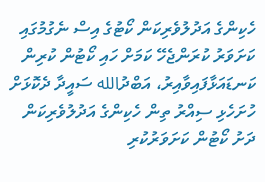ހެކިންގެ އަދުލުވެރިކަން ކޯޓުގެ އިސް ނެގުމުގައި ކަށަވަރު ކުރަންޖެހޭ ކަމަށް ހައި ކޯޓުން ކުރިން ކަނޑައަޅާފައިވާއިރު، އަބްދުالله ސައީދާ ދެކޮޅަށް ހުށަހެޅި ސިއްރު ތިން ހެކިންގެ އަދުލުވެރިކަން ދަށު ކޯޓުން ކަށަވަރުކުރި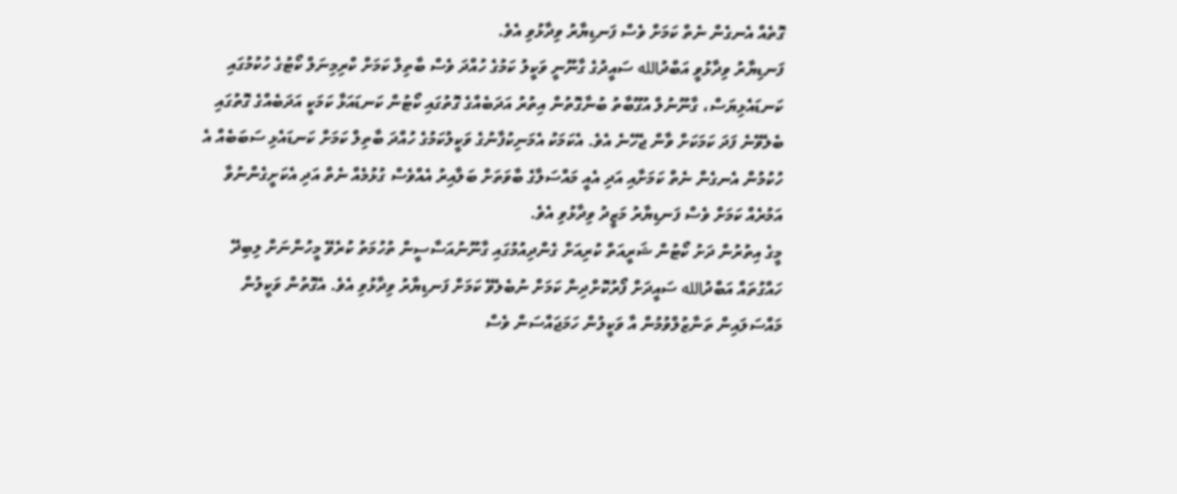ގޮތެއް އެނގެން ނެތް ކަމަށް ވެސް ފަނޑިޔާރު ވިދާޅުވި އެވެ.
ފަނޑިޔާރު ވިދާޅުވީ އަބްދުالله ސައީދުގެ ގާނޫނީ ވަކީލު ކަމުގެ ހުއްދަ ވެސް ބާތިލް ކަމަށް ކްރިމިނަލް ކޯޓުގެ ހުކުމުގައި ކަނޑައެޅިޔަސް، ގާނޫނުލް އުގޫބާތު ބުނާގޮތުން އިތުރު އަދަބެއްގެ ގޮތުގައި ކޯޓުން ކަނޑައަޅާ ކަމަކީ އަދަބެއްގެ ގޮތުގައި ބެލެވޭނެ ފަދަ ކަމަކަށް ވާން ޖެހޭނެ އެވެ. އެކަމަކު އެމަނިކުފާނުގެ ވަކީލުކަމުގެ ހުއްދަ ބާތިލް ކަމަށް ކަނޑައެޅި ސަބަބެއް އެ ހުކުމުން އެނގެން ނެތް ކަމަށާއި އަދި އެއީ މައްސަލާގެ ބާވަތަށް ބަލާއިރު އެއްވެސް ގުޅުމެއް ނެތް އަދި އެކަށީގެންނުވާ އަމުރެއް ކަމަށް ވެސް ފަނޑިޔާރު މަޒީދު ވިދާޅުވި އެވެ.
މީގެ އިތުރުން ދަށު ކޯޓުން ޝަރީއަތް ކުރިއަށް ގެންދިއުމުގައި ގާނޫނުއަސާސީން ތުހުމަތު ކުރެވޭ މީހުންނަށް ލިބިދޭ ހައްގުތައް އަބްދުالله ސައީދަށް ފޯރުކޮށްދިން ކަމަށް ނުބެލެވޭ ކަމަށް ފަނޑިޔާރު ވިދާޅުވި އެވެ. އެގޮތުން ވަކީލުން މައްސަލައިން ތަނާޒުލްވުމުން އާ ވަކީލުން ހަމަޖައްސަން ވެސް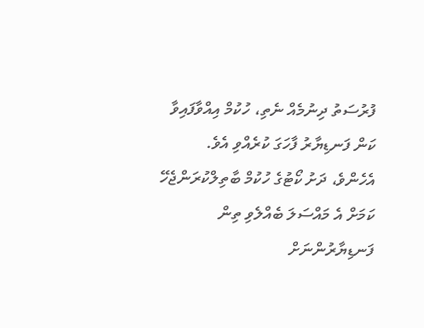ފުރުސަތު ދިނުމެއް ނެތި، ހުކުމް އިއްވާފައިވާ ކަން ފަނޑިޔާރު ފާހަގަ ކުރެއްވި އެވެ.
އެހެންވެ، ދަށު ކޯޓުގެ ހުކުމް ބާތިލްކުރަންޖެހޭ ކަމަށް އެ މައްސަލަ ބެއްލެވި ތިން ފަނޑިޔާރުންނަށް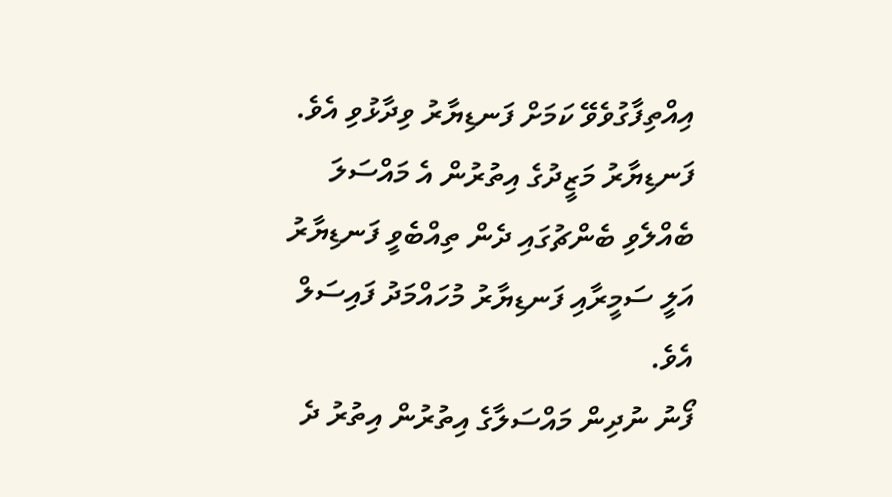އިއްތިފާގުވެވޭ ކަމަށް ފަނޑިޔާރު ވިދާޅުވި އެވެ.
ފަނޑިޔާރު މަޒީދުގެ އިތުރުން އެ މައްސަލަ ބެއްލެވި ބެންޗުގައި ދެން ތިއްބެވީ ފަނޑިޔާރު އަލީ ސަމީރާއި ފަނޑިޔާރު މުހައްމަދު ފައިސަލް އެވެ.
ފޯނު ނުދިން މައްސަލާގެ އިތުރުން އިތުރު ދެ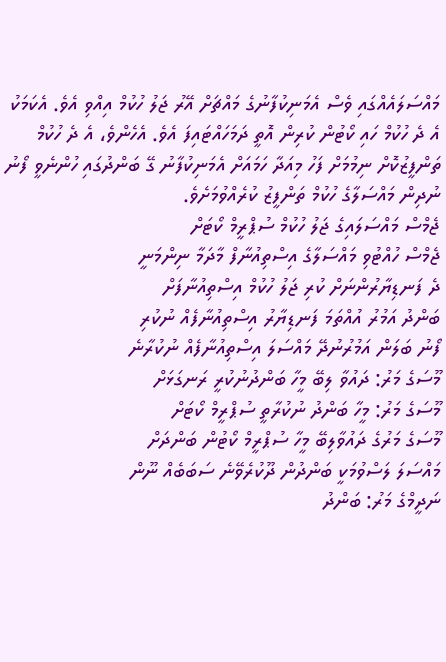މައްސަލައެއްގައި ވެސް އެމަނިކުފާނުގެ މައްޗަށް އޭރު ޖަލު ހުކުމް އިއްވި އެވެ. އެކަމަކު އެ ދެ ހުކުމް ހައި ކޯޓުން ކުރިން އޮތީ ދަމަހައްޓައިފަ އެވެ. އެހެންވެ، އެ ދެ ހުކުމް ތަންފީޒުކޮށް ނިމުމަށް ފަހު މިއަދާ ހަމައަށް އެމަނިކުފާނު ގޭ ބަންދުގައި ހުންނެވީ ފޯނު ނުދިން މައްސަލާގެ ހުކުމް ތަންފީޒު ކުރެއްވުމަށެވެ.
ޖެމްސް މައްސަލައިގެ ޖަލު ހުކުމް ސުޕްރީމް ކޯޓަށް
ޖެމްސް ހުއްޓުވި މައްސަލާގެ އިސްތިއުނާފް މާދަމާ ނިންމަނީ
ދެ ފަނޑިޔާރުންނަށް ކުރި ޖަލު ހުކުމް އިސްތިއުނާފަށް
ބަންދު އަމުރު އުއްތަމަ ފަނޑިޔާރު އިސްތިއުނާފެއް ނުކުރި
ފޯނު ބަލަން އަމުރުނުދޭ މައްސަލަ އިސްތިއުނާފެއް ނުކުރާނެ
މޫސަގެ މަރު: ދައުވާ ލިބޭ މީހާ ބަންދުނުކުރީ ރަނގަޅަށް
މޫސަގެ މަރު: މީހާ ބަންދު ނުކުރާތީ ސުޕްރީމް ކޯޓަށް
މޫސަގެ މަރުގެ ދައުވާލިބޭ މީހާ ސުޕްރީމް ކޯޓުން ބަންދަށް
މައްސަލަ ލަސްވުމަކީ ބަންދުން ދޫކުރެވޭނެ ސަބަބެއް ނޫން
ނަދީމްގެ މަރު: ބަންދު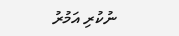ނުކުރި އަމުރު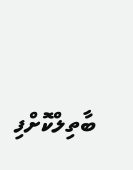ބާތިލްކޮށްފި